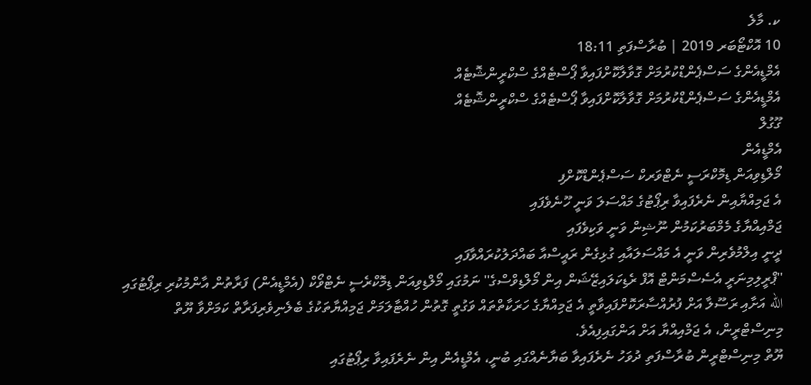ކ. މާލެ
10 އޮކްޓޯބަރ 2019 | ބުރާސްފަތި 18:11
އެމްޑީއެންގެ ސަސްޕެންޑްކުރުމަށް ގޮވާލާކޮށްފައިވާ ޕޯސްޓެއްގެ ސްކްރީންޝޮޓެއް
އެމްޑީއެންގެ ސަސްޕެންޑްކުރުމަށް ގޮވާލާކޮށްފައިވާ ޕޯސްޓެއްގެ ސްކްރީންޝޮޓެއް
ގޫގުލް
އެމްޑީއެން
މޯލްޑިވިއަން ޑިމޮކްރަސީ ނެޓްވަރކް ސަސްޕެންޑްކޮށްފި
އެ ޖަމިއްޔާއިން ނެރެފައިވާ ރިޕޯޓުގެ މައްސަލަ ވަނީ ހޫނެވެފައި
ޖަމްއިއްޔާގެ މެމްބަރުކަމުން ނޫޝިން ވަނީ ވަކިވެފައި
ދީނީ އިލްމުވެރިން ވަނީ އެ މައްސަލައާއި ގުޅިގެން ރައީސްއާ ބައްދަލުކުރައްވާފައި
''ޕްރީލިމިނަރީ އެސެސްމަންޓް އޮފް ރެޑިކަލައިޒޭޝަން އިން މޯލްޑިވްސްގެ'' ނަމުގައި މޯލްޑިވިއަން ޑިމޮކްރެސީ ނެޓްވޯކް (އެމްޑީއެން) ފަރާތުން އާންމުކުރި ރިޕޯޓުގައި الله އަށާއި ރަސޫލާ އަށް ފުރުއްސާރަކޮށްފައިވާތީ އެ ޖަމިއްޔާގެ ހަރަކާތްތައް ވަގުތީ ގޮތުން ހުއްޓާލަމަށް ޖަމިއްޔާތަކުގެ ބެލެނިވެރިފަރާތް ކަމަށްވާ ޔޫތް މިނިސްޓްރީން، އެ ޖަމްއިއްޔާ އަށް އަންގައިފިއެވެ.
ޔޫތް މިނިސްޓްރީން ބުރާސްފަތި ދުވަހު ނެރެފައިވާ ބަޔާނެއްގައި ބުނީ، އެމްޑީއެން އިން ނެރެފައިވާ ރިޕޯޓުގައި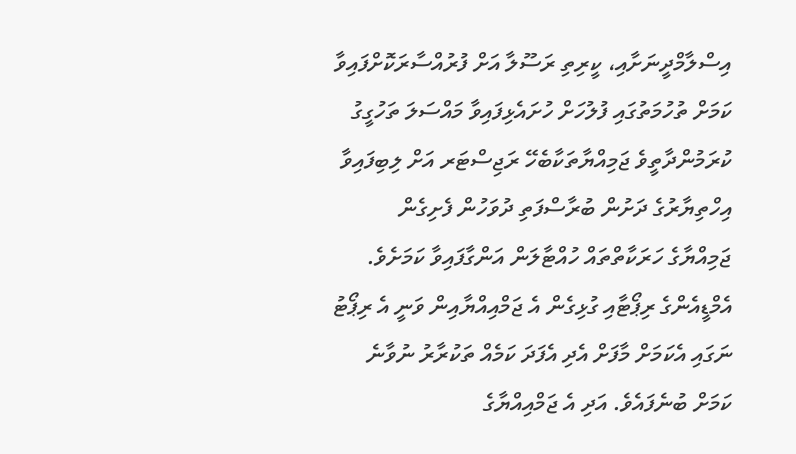އިސްލާމްދީނަށާއި، ކީރިތި ރަސޫލާ އަށް ފުރުއްސާރަކޮށްފައިވާ ކަމަށް ތުހުމަތުގައި ފުލުހަށް ހުށައެޅިފައިވާ މައްސަލަ ތަހުގީގު ކުރަމުންދާތީވެ ޖަމިއްޔާތަކާބެހޭ ރަޖިސްޓަރ އަށް ލިބިފައިވާ އިހްތިޔާރުގެ ދަށުން ބުރާސްފަތި ދުވަހުން ފެށިގެން ޖަމިއްޔާގެ ހަރަކާތްތައް ހުއްޓާލަން އަންގާފައިވާ ކަމަށެވެ.
އެމްޑީއެންގެ ރިޕޯޓާއި ގުޅިގެން އެ ޖަމްއިއްޔާއިން ވަނީ އެ ރިޕޯޓު ނަގައި އެކަމަށް މާފަށް އެދި އެފަދަ ކަމެއް ތަކުރާރު ނުވާނެ ކަމަށް ބުނެފައެވެ. އަދި އެ ޖަމްއިއްޔާގެ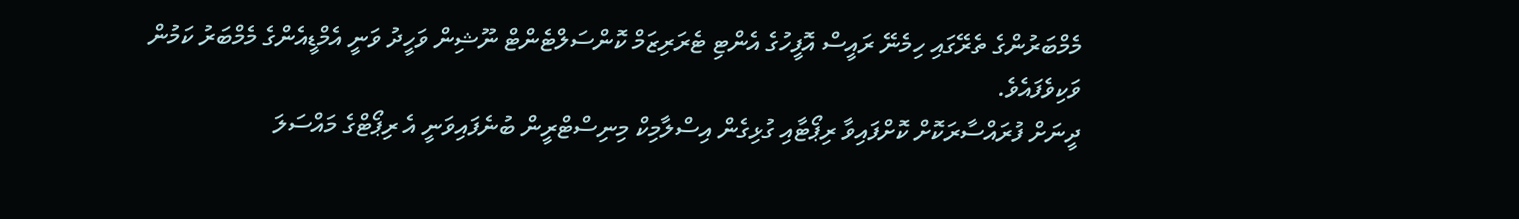މެމްބަރުންގެ ތެރޭގައި ހިމެނޭ ރައީސް އޮފީހުގެ އެންޓި ޓެރަރިޒަމް ކޮންސަލްޓެންޓް ނޫޝިން ވަހީދު ވަނީ އެމްޑީއެންގެ މެމްބަރު ކަމުން ވަކިވެފައެވެ.
ދީނަށް ފުރައްސާރަކޮށް ކޮށްފައިވާ ރިޕޯޓާއި ގުޅިގެން އިސްލާމިކް މިނިސްޓްރީން ބުނެފައިވަނީ އެ ރިޕޯޓްގެ މައްސަލަ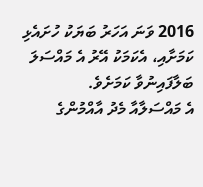2016 ވަނަ އަހަރު ބަޔަކު ހުށައެޅި ކަމަށާއި، އެކަމަކު އޭރު އެ މައްސަލަ ބަލާފައިނުވާ ކަމަށެވެ.
އެ މައްސަލާއާ މެދު އާއްމުންގެ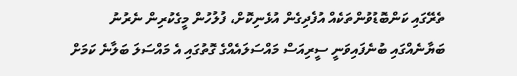ތެރޭގައި ކަންބޮޑުވުންތަކެއް އުފެދިގެން އުޅެނިކޮށް، ފުލުހުން މީގެކުރިން ނެރުނު ބަޔާނެއްގައި ބުނެފައިވަނީ ސީރިއަސް މައްސަލައެއްގެ ގޮތުގައި އެ މައްސަލަ ބަލާނެ ކަމަށް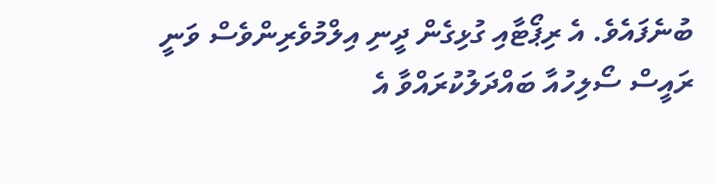ބުނެފައެވެ. އެ ރިޕޯޓާއި ގުޅިގެން ދީނި އިލްމުވެރިންވެސް ވަނީ ރައީސް ސޯލިހުއާ ބައްދަލުކުރައްވާ އެ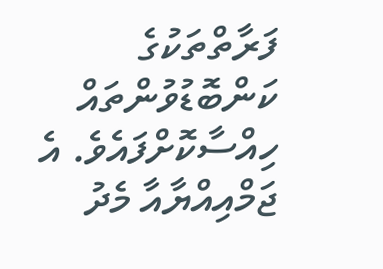ފަރާތްތަކުގެ ކަންބޮޑުވުންތައް ހިއްސާކޮށްފައެވެ. އެ ޖަމްއިއްޔާއާ މެދު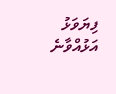ފިޔަވަޅު އަޅުއްވާނެ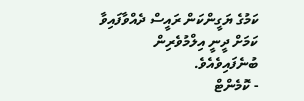ކަމުގެ ޔަގީންކަން ރައީސް ދެއްވާފައިވާ ކަމަށް ދީނީ އިލްމުވެރިން ބުނެފައިވެއެވެ.
- ކޮމެންޓް